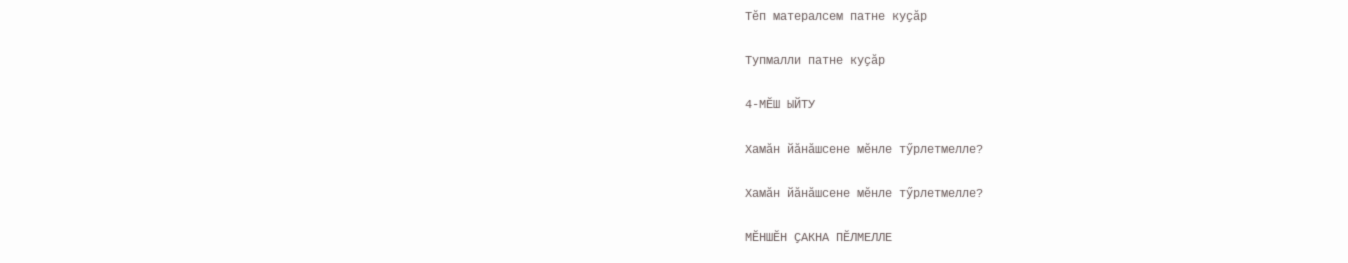Тӗп матералсем патне куҫӑр

Тупмалли патне куҫӑр

4-МӖШ ЫЙТУ

Хамӑн йӑнӑшсене мӗнле тӳрлетмелле?

Хамӑн йӑнӑшсене мӗнле тӳрлетмелле?

МӖНШӖН ҪАКНА ПӖЛМЕЛЛЕ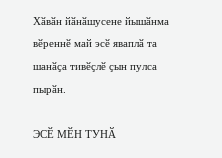Хӑвӑн йӑнӑшусене йышӑнма вӗреннӗ май эсӗ яваплӑ та шанӑҫа тивӗҫлӗ ҫын пулса пырӑн.

ЭСӖ МӖН ТУНӐ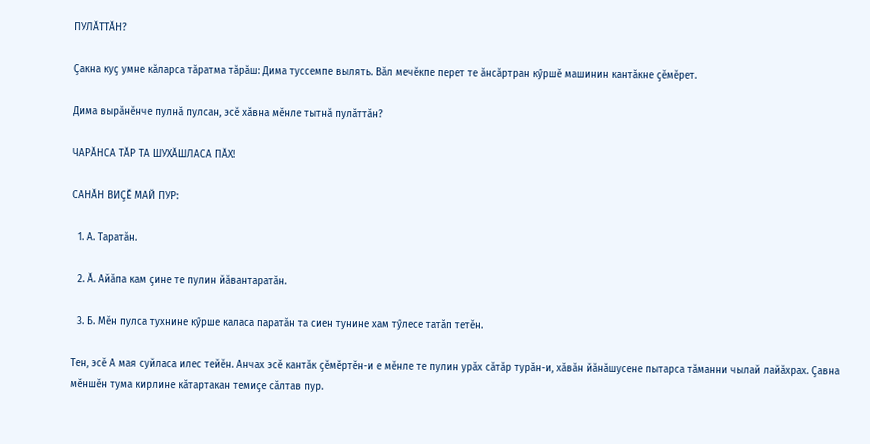ПУЛӐТТӐН?

Ҫакна куҫ умне кӑларса тӑратма тӑрӑш: Дима туссемпе вылять. Вӑл мечӗкпе перет те ӑнсӑртран кӳршӗ машинин кантӑкне ҫӗмӗрет.

Дима вырӑнӗнче пулнӑ пулсан, эсӗ хӑвна мӗнле тытнӑ пулӑттӑн?

ЧАРӐНСА ТӐР ТА ШУХӐШЛАСА ПӐХ!

САНӐН ВИҪӖ МАЙ ПУР:

  1. А. Таратӑн.

  2. Ӑ. Айӑпа кам ҫине те пулин йӑвантаратӑн.

  3. Б. Мӗн пулса тухнине кӳрше каласа паратӑн та сиен тунине хам тӳлесе татӑп тетӗн.

Тен, эсӗ А мая суйласа илес тейӗн. Анчах эсӗ кантӑк ҫӗмӗртӗн-и е мӗнле те пулин урӑх сӑтӑр турӑн-и, хӑвӑн йӑнӑшусене пытарса тӑманни чылай лайӑхрах. Ҫавна мӗншӗн тума кирлине кӑтартакан темиҫе сӑлтав пур.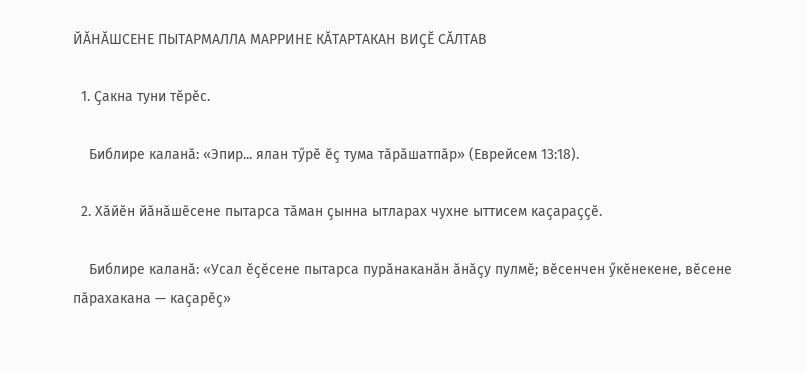ЙӐНӐШСЕНЕ ПЫТАРМАЛЛА МАРРИНЕ КӐТАРТАКАН ВИҪӖ СӐЛТАВ

  1. Ҫакна туни тӗрӗс.

    Библире каланӑ: «Эпир... ялан тӳрӗ ӗҫ тума тӑрӑшатпӑр» (Еврейсем 13:18).

  2. Хӑйӗн йӑнӑшӗсене пытарса тӑман ҫынна ытларах чухне ыттисем каҫараҫҫӗ.

    Библире каланӑ: «Усал ӗҫӗсене пытарса пурӑнаканӑн ӑнӑҫу пулмӗ; вӗсенчен ӳкӗнекене, вӗсене пӑрахакана — каҫарӗҫ»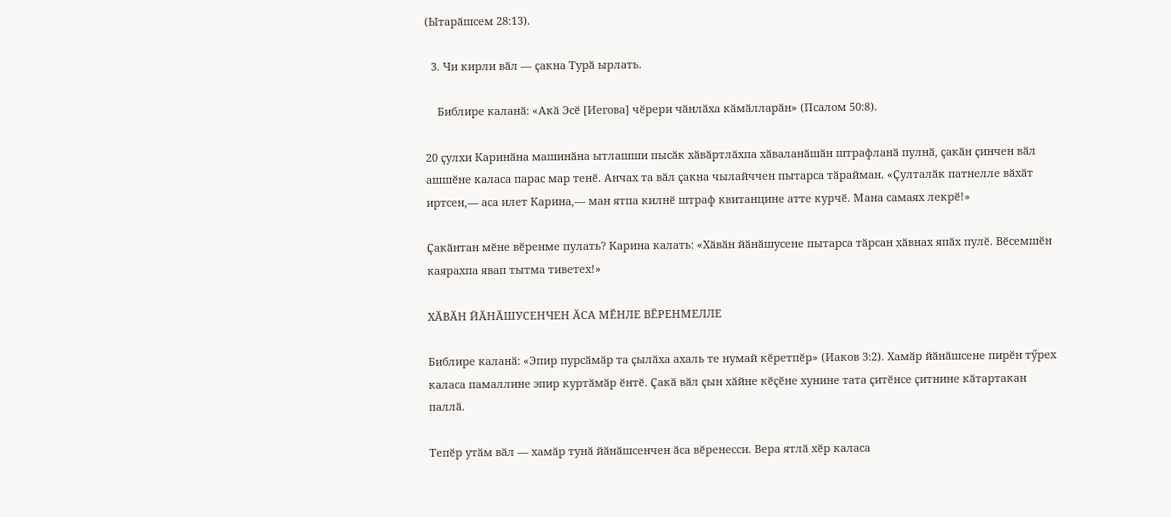(Ытарӑшсем 28:13).

  3. Чи кирли вӑл — ҫакна Турӑ ырлать.

    Библире каланӑ: «Акӑ Эсӗ [Иегова] чӗрери чӑнлӑха кӑмӑлларӑн» (Псалом 50:8).

20 ҫулхи Каринӑна машинӑна ытлашши пысӑк хӑвӑртлӑхпа хӑваланӑшӑн штрафланӑ пулнӑ, ҫакӑн ҫинчен вӑл ашшӗне каласа парас мар тенӗ. Анчах та вӑл ҫакна чылайччен пытарса тӑрайман. «Ҫулталӑк патнелле вӑхӑт иртсен,— аса илет Карина,— ман ятпа килнӗ штраф квитанцине атте курчӗ. Мана самаях лекрӗ!»

Ҫакӑнтан мӗне вӗренме пулать? Карина калать: «Хӑвӑн йӑнӑшусене пытарса тӑрсан хӑвнах япӑх пулӗ. Вӗсемшӗн каярахпа явап тытма тиветех!»

ХӐВӐН ЙӐНӐШУСЕНЧЕН ӐСА МӖНЛЕ ВӖРЕНМЕЛЛЕ

Библире каланӑ: «Эпир пурсӑмӑр та ҫылӑха ахаль те нумай кӗретпӗр» (Иаков 3:2). Хамӑр йӑнӑшсене пирӗн тӳрех каласа памаллине эпир куртӑмӑр ӗнтӗ. Ҫакӑ вӑл ҫын хӑйне кӗҫӗне хунине тата ҫитӗнсе ҫитнине кӑтартакан паллӑ.

Тепӗр утӑм вӑл — хамӑр тунӑ йӑнӑшсенчен ӑса вӗренесси. Вера ятлӑ хӗр каласа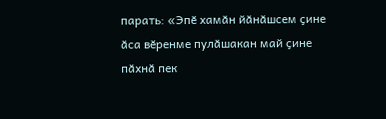парать: «Эпӗ хамӑн йӑнӑшсем ҫине ӑса вӗренме пулӑшакан май ҫине пӑхнӑ пек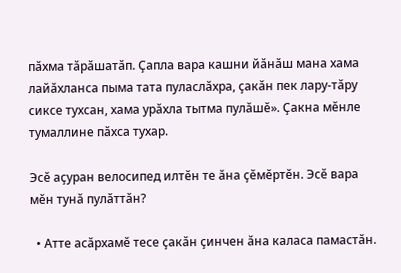пӑхма тӑрӑшатӑп. Ҫапла вара кашни йӑнӑш мана хама лайӑхланса пыма тата пуласлӑхра, ҫакӑн пек лару-тӑру сиксе тухсан, хама урӑхла тытма пулӑшӗ». Ҫакна мӗнле тумаллине пӑхса тухар.

Эсӗ аҫуран велосипед илтӗн те ӑна ҫӗмӗртӗн. Эсӗ вара мӗн тунӑ пулӑттӑн?

  • Атте асӑрхамӗ тесе ҫакӑн ҫинчен ӑна каласа памастӑн.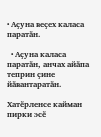• Аҫуна веҫех каласа паратӑн.

  • Аҫуна каласа паратӑн, анчах айӑпа теприн ҫине йӑвантаратӑн.

Хатӗрленсе кайман пирки эсӗ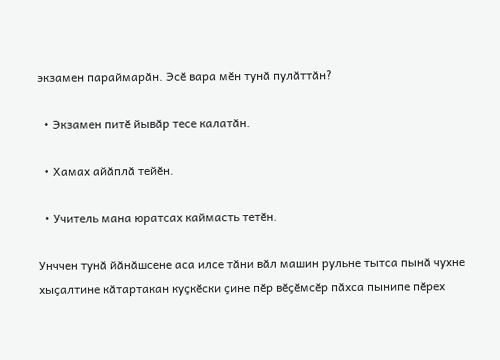экзамен параймарӑн. Эсӗ вара мӗн тунӑ пулӑттӑн?

  • Экзамен питӗ йывӑр тесе калатӑн.

  • Хамах айӑплӑ тейӗн.

  • Учитель мана юратсах каймасть тетӗн.

Унччен тунӑ йӑнӑшсене аса илсе тӑни вӑл машин рульне тытса пынӑ чухне хыҫалтине кӑтартакан куҫкӗски ҫине пӗр вӗҫӗмсӗр пӑхса пынипе пӗрех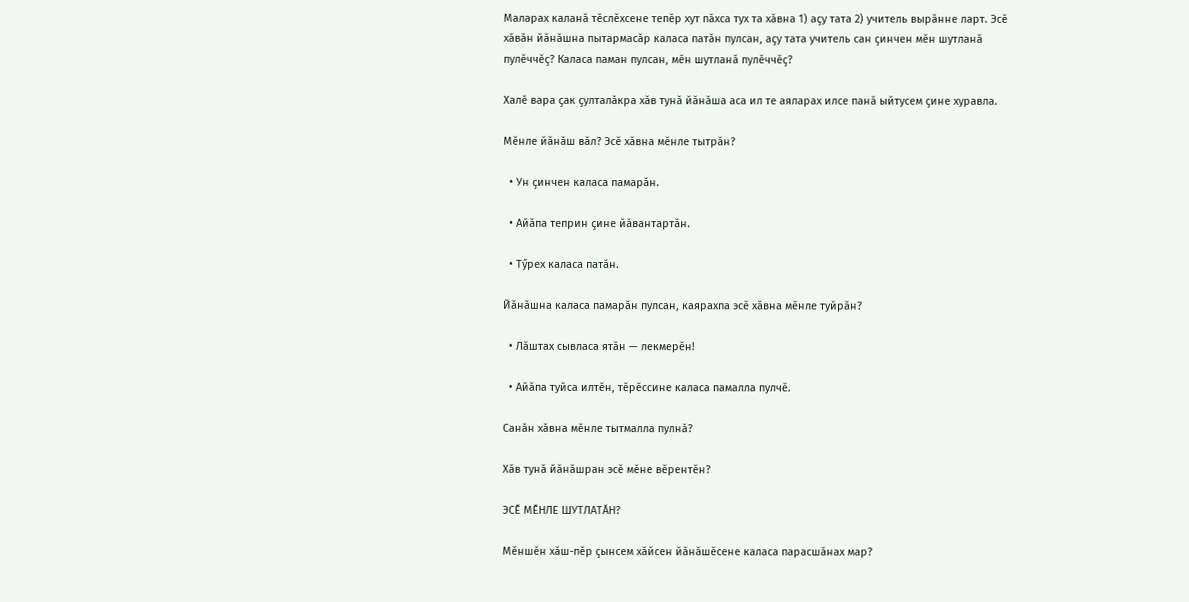Маларах каланӑ тӗслӗхсене тепӗр хут пӑхса тух та хӑвна 1) аҫу тата 2) учитель вырӑнне ларт. Эсӗ хӑвӑн йӑнӑшна пытармасӑр каласа патӑн пулсан, аҫу тата учитель сан ҫинчен мӗн шутланӑ пулӗччӗҫ? Каласа паман пулсан, мӗн шутланӑ пулӗччӗҫ?

Халӗ вара ҫак ҫулталӑкра хӑв тунӑ йӑнӑша аса ил те аяларах илсе панӑ ыйтусем ҫине хуравла.

Мӗнле йӑнӑш вӑл? Эсӗ хӑвна мӗнле тытрӑн?

  • Ун ҫинчен каласа памарӑн.

  • Айӑпа теприн ҫине йӑвантартӑн.

  • Тӳрех каласа патӑн.

Йӑнӑшна каласа памарӑн пулсан, каярахпа эсӗ хӑвна мӗнле туйрӑн?

  • Лӑштах сывласа ятӑн — лекмерӗн!

  • Айӑпа туйса илтӗн, тӗрӗссине каласа памалла пулчӗ.

Санӑн хӑвна мӗнле тытмалла пулнӑ?

Хӑв тунӑ йӑнӑшран эсӗ мӗне вӗрентӗн?

ЭСӖ МӖНЛЕ ШУТЛАТӐН?

Мӗншӗн хӑш-пӗр ҫынсем хӑйсен йӑнӑшӗсене каласа парасшӑнах мар?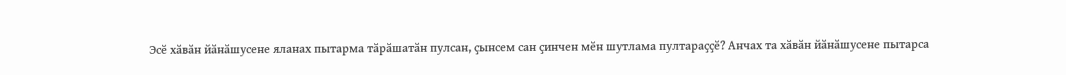Эсӗ хӑвӑн йӑнӑшусене яланах пытарма тӑрӑшатӑн пулсан, ҫынсем сан ҫинчен мӗн шутлама пултараҫҫӗ? Анчах та хӑвӑн йӑнӑшусене пытарса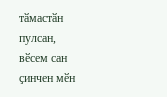тӑмастӑн пулсан, вӗсем сан ҫинчен мӗн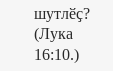шутлӗҫ? (Лука 16:10.)